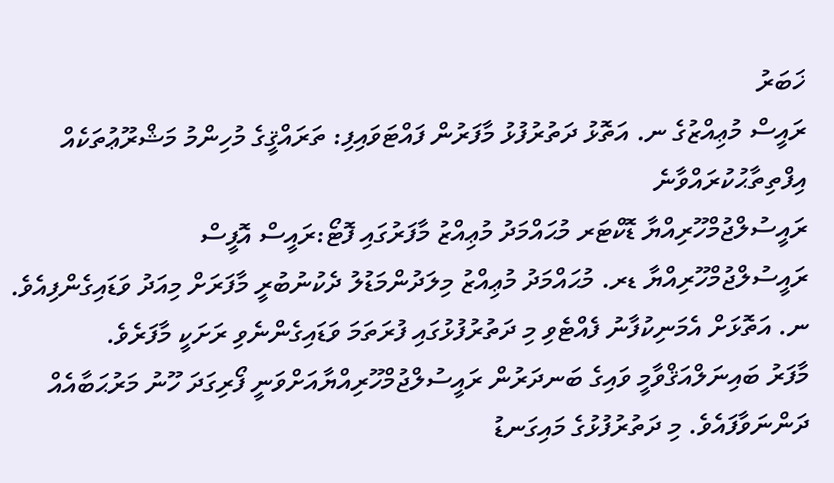ޚަބަރު
ރައީސް މުޢިއްޒުގެ ނ. އަތޮޅު ދަތުރުފުޅު މާފަރުން ފައްޓަވައިފި: ތަރައްޤީގެ މުހިންމު މަޝްރޫޢުތަކެއް އިފްތިތާޙުކުރައްވާނެ
ރައީސުލްޖުމްހޫރިއްޔާ ޑޮކްޓަރ މުޙައްމަދު މުޢިއްޒު މާފަރުގައި ފޮޓޯ:ރައީސް އޮފީސް
ރައީސުލްޖުމްހޫރިއްޔާ ޑރ. މުޙައްމަދު މުޢިއްޒު މިލަދުންމަޑުލު ދެކުނުބުރީ މާފަރަށް މިއަދު ވަޑައިގެންފިއެވެ. ނ. އަތޮޅަށް އެމަނިކުފާނު ފެއްޓެވި މި ދަތުރުފުޅުގައި ފުރަތަމަ ވަޑައިގެންނެވި ރަށަކީ މާފަރެވެ.
މާފަރު ބައިނަލްއަޤްވާމީ ވައިގެ ބަނދަރުން ރައީސުލްޖުމްހޫރިއްޔާއަށްވަނީ ފޯރިގަދަ ހޫނު މަރުޙަބާއެއް ދަންނަވާފައެވެ. މި ދަތުރުފުޅުގެ މައިގަނޑު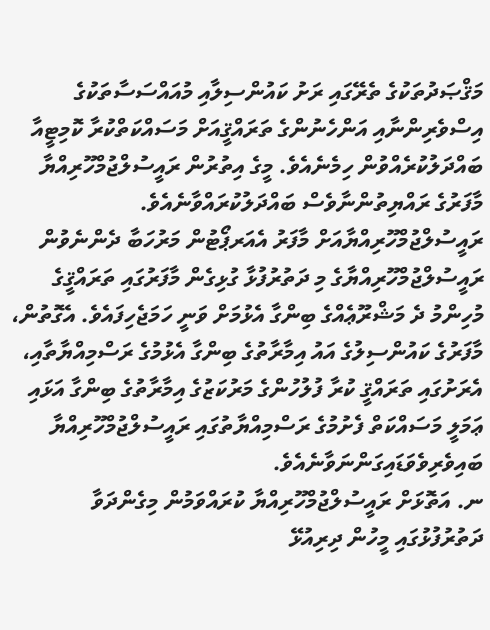މަޤްޞަދުތަކުގެ ތެރޭގައި ރަށު ކައުންސިލާއި މުއައްސަސާތަކުގެ އިސްވެރިންނާއި އަންހެނުންގެ ތަރައްޤީއަށް މަސައްކަތްކުރާ ކޮމިޓީއާ ބައްދަލުކުރެއްވުން ހިމެނެއެވެ. މީގެ އިތުރުން ރައީސުލްޖުމްހޫރިއްޔާ މާފަރުގެ ރައްޔިތުންނާވެސް ބައްދަލުކުރައްވާނެއެވެ.
ރައީސުލްޖުމްހޫރިއްޔާއަށް މާފަރު އެއަރޕޯޓުން މަރުހަބާ ދެންނެވުން
ރައީސުލްޖުމްހޫރިއްޔާގެ މި ދަތުރުފުޅާ ގުޅިގެން މާފަރުގައި ތަރައްޤީގެ މުހިންމު ދެ މަޝްރޫޢެއްގެ ބިންގާ އެޅުމަށް ވަނީ ހަމަޖެހިފައެވެ. އެގޮތުން، މާފަރުގެ ކައުންސިލުގެ އައު އިމާރާތުގެ ބިންގާ އެޅުމުގެ ރަސްމިއްޔާތާއި، އެރަށުގައި ތަރައްޤީ ކުރާ ފުލުހުންގެ މަރުކަޒުގެ އިމާރާތުގެ ބިންގާ އަޅައި ޢަމަލީ މަސައްކަތް ފެށުމުގެ ރަސްމިއްޔާތުގައި ރައީސުލްޖުމްހޫރިއްޔާ ބައިވެރިވެވަޑައިގަންނަވާނެއެވެ.
ނ. އަތޮޅަށް ރައީސުލްޖުމްހޫރިއްޔާ ކުރައްވަމުން މިގެންދަވާ ދަތުރުފުޅުގައި މީހުން ދިރިއުޅޭ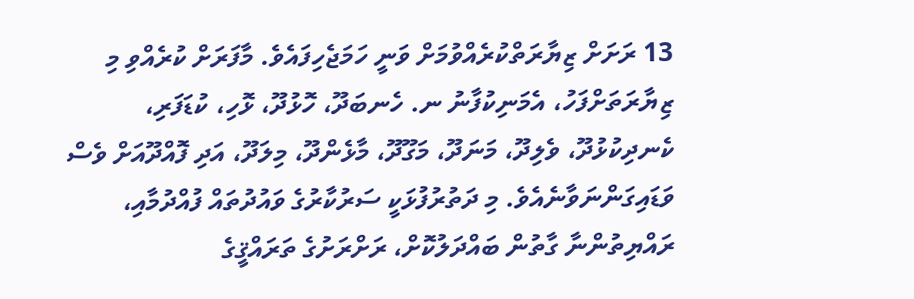13 ރަށަށް ޒިޔާރަތްކުރެއްވުމަށް ވަނީ ހަމަޖެހިފައެވެ. މާފަރަށް ކުރެއްވި މި ޒިޔާރަތަށްފަހު، އެމަނިކުފާނު ނ. ހެނބަދޫ، ހޮޅުދޫ، ޅޮހި، ކުޑަފަރި، ކެނދިކުޅުދޫ، ވެލިދޫ، މަނަދޫ، މަގޫދޫ، މާޅެންދޫ، މިލަދޫ، އަދި ފޮއްދޫއަށް ވެސް ވަޑައިގަންނަވާނެއެވެ. މި ދަތުރުފުޅަކީ ސަރުކާރުގެ ވައުދުތައް ފުއްދުމާއި، ރައްޔިތުންނާ ގާތުން ބައްދަލުކޮށް، ރަށްރަށުގެ ތަރައްޤީގެ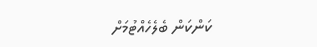ކަންކަން ބެލެހެއްޓުމަށް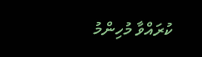ކުރައްވާ މުހިންމު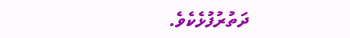ދަތުރުފުޅެކެވެ.